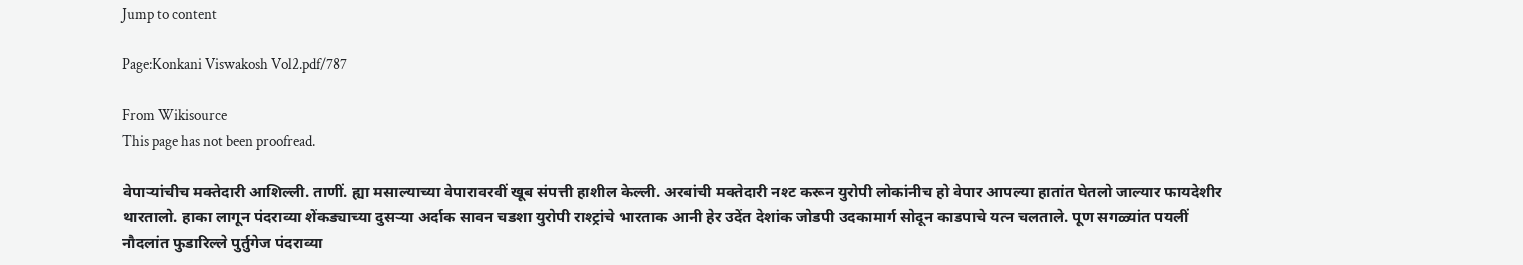Jump to content

Page:Konkani Viswakosh Vol2.pdf/787

From Wikisource
This page has not been proofread.

वेपाऱ्यांचीच मक्तेदारी आशिल्ली. ताणीं. ह्या मसाल्याच्या वेपारावरवीं खूब संपत्ती हाशील केल्ली. अरबांची मक्तेदारी नश्ट करून युरोपी लोकांनीच हो वेपार आपल्या हातांत घेतलो जाल्यार फायदेशीर थारतालो. हाका लागून पंदराव्या शेंकड्याच्या दुसऱ्या अर्दाक सावन चडशा युरोपी राश्ट्रांचे भारताक आनी हेर उदेंत देशांक जोडपी उदकामार्ग सोदून काडपाचे यत्न चलताले. पूण सगळ्यांत पयलीं नौदलांत फुडारिल्ले पुर्तुगेज पंदराव्या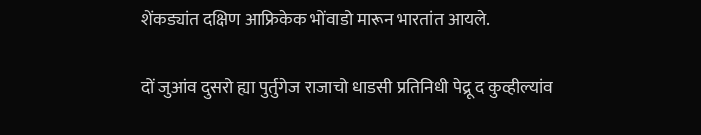शेंकड्यांत दक्षिण आफ्रिकेक भोंवाडो मारून भारतांत आयले.

दों जुआंव दुसरो ह्या पुर्तुगेज राजाचो धाडसी प्रतिनिधी पेद्रू द कुव्हील्यांव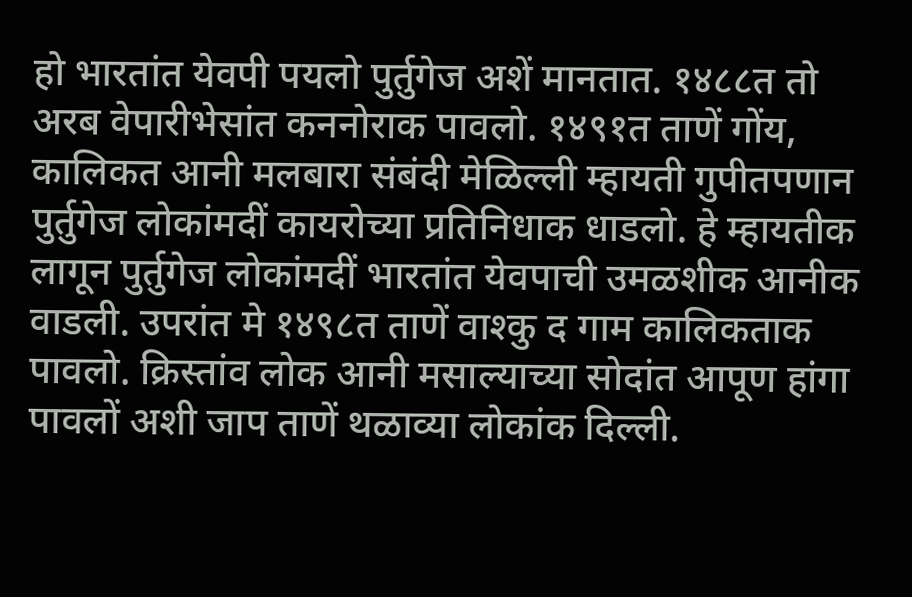हो भारतांत येवपी पयलो पुर्तुगेज अशें मानतात. १४८८त तो अरब वेपारीभेसांत कननोराक पावलो. १४९१त ताणें गोंय, कालिकत आनी मलबारा संबंदी मेळिल्ली म्हायती गुपीतपणान पुर्तुगेज लोकांमदीं कायरोच्या प्रतिनिधाक धाडलो. हे म्हायतीक लागून पुर्तुगेज लोकांमदीं भारतांत येवपाची उमळशीक आनीक वाडली. उपरांत मे १४९८त ताणें वाश्कु द गाम कालिकताक पावलो. क्रिस्तांव लोक आनी मसाल्याच्या सोदांत आपूण हांगा पावलों अशी जाप ताणें थळाव्या लोकांक दिल्ली.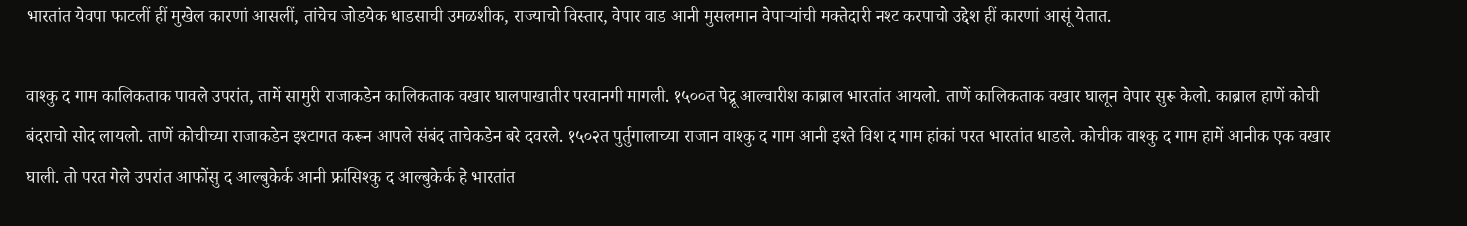भारतांत येवपा फाटलीं हीं मुखेल कारणां आसलीं, तांचेच जोडयेक धाडसाची उमळशीक, राज्याचो विस्तार, वेपार वाड आनी मुसलमान वेपाऱ्यांची मक्तेदारी नश्ट करपाचो उद्देश हीं कारणां आसूं येतात.

वाश्कु द गाम कालिकताक पावले उपरांत, तामें सामुरी राजाकडेन कालिकताक वखार घालपाखातीर परवानगी मागली. १५००त पेद्रू आल्वारीश काब्राल भारतांत आयलो. ताणें कालिकताक वखार घालून वेपार सुरू केलो. काब्राल हाणें कोची बंदराचो सोद लायलो. ताणें कोचीच्या राजाकडेन इश्टागत करून आपले संबंद ताचेकडेन बरे दवरले. १५०२त पुर्तुगालाच्या राजान वाश्कु द गाम आनी इश्ते विश द गाम हांकां परत भारतांत धाडले. कोचीक वाश्कु द गाम हामें आनीक एक वखार घाली. तो परत गेले उपरांत आफोंसु द आल्बुकेर्क आनी फ्रांसिश्कु द आल्बुकेर्क हे भारतांत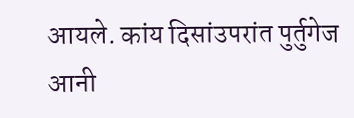आयले. कांय दिसांउपरांत पुर्तुगेज आनी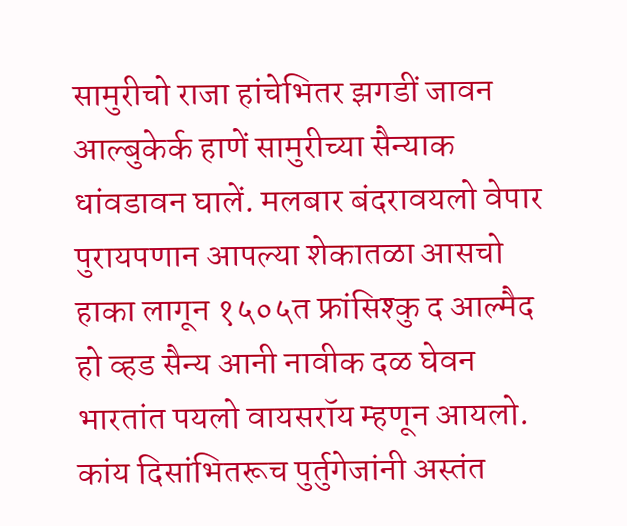सामुरीचो राजा हांचेभितर झगडीं जावन आल्बुकेर्क हाणें सामुरीच्या सैन्याक धांवडावन घालें. मलबार बंदरावयलो वेपार पुरायपणान आपल्या शेकातळा आसचो हाका लागून १५०५त फ्रांसिश्कु द आल्मैद हो व्हड सैन्य आनी नावीक दळ घेवन भारतांत पयलो वायसरॉय म्हणून आयलो. कांय दिसांभितरूच पुर्तुगेजांनी अस्तंत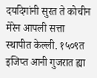दर्यादेगांनी सुरत ते कोचीन मेरेन आपली सत्ता स्थापीत केल्ली. १५०९त इजिप्त आनी गुजरात ह्या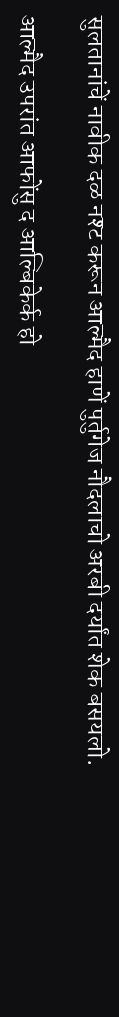सुलतानांचें नावीक दळ नश्ट करून आल्मैद हाणें पुर्तुगेज नौदलाचो अरबी दर्यांत शेक बसयलो.

आल्मैद उपरांत आफोंसु द आल्बिकेर्क हो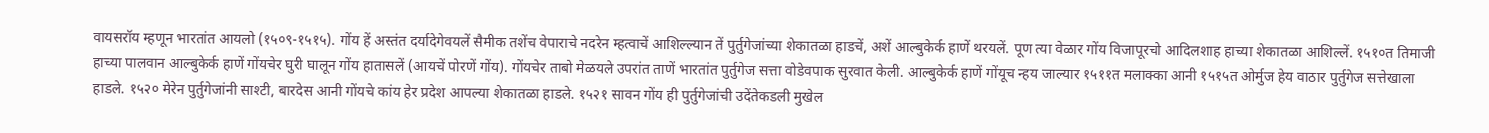वायसरॉय म्हणून भारतांत आयलो (१५०९-१५१५). गोंय हें अस्तंत दर्यादेगेवयलें सैमीक तशेंच वेपाराचे नदरेन म्हत्वाचें आशिल्ल्यान तें पुर्तुगेजांच्या शेकातळा हाडचें, अशें आल्बुकेर्क हाणें थरयलें. पूण त्या वेळार गोंय विजापूरचो आदिलशाह हाच्या शेकातळा आशिल्लें. १५१०त तिमाजी हाच्या पालवान आल्बुकेर्क हाणें गोंयचेर घुरी घालून गोंय हातासलें (आयचें पोरणें गोंय). गोंयचेर ताबो मेळयले उपरांत ताणें भारतांत पुर्तुगेज सत्ता वोडेवपाक सुरवात केली. आल्बुकेर्क हाणें गोंयूच न्हय जाल्यार १५११त मलाक्का आनी १५१५त ओर्मुज हेय वाठार पुर्तुगेज सत्तेखाला हाडले. १५२० मेरेन पुर्तुगेजांनी साश्टी, बारदेस आनी गोंयचे कांय हेर प्रदेश आपल्या शेकातळा हाडले. १५२१ सावन गोंय ही पुर्तुगेजांची उदेंतेकडली मुखेल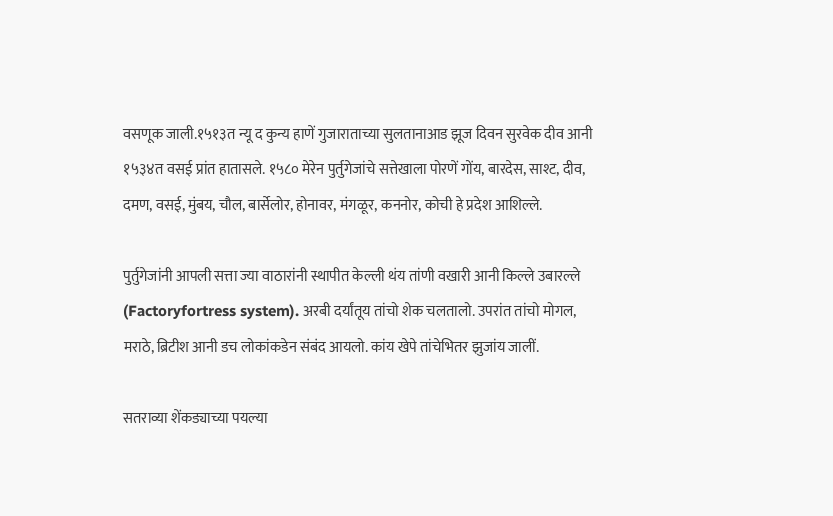वसणूक जाली.१५१३त न्यू द कुन्य हाणें गुजाराताच्या सुलतानाआड झूज दिवन सुरवेक दीव आनी १५३४त वसई प्रांत हातासले. १५८० मेरेन पुर्तुगेजांचे सत्तेखाला पोरणें गोंय, बारदेस, साश्ट, दीव, दमण, वसई, मुंबय, चौल, बार्सेलोर, होनावर, मंगळूर, कननोर, कोची हे प्रदेश आशिल्ले.

पुर्तुगेजांनी आपली सत्ता ज्या वाठारांनी स्थापीत केल्ली थंय तांणी वखारी आनी किल्ले उबारल्ले (Factoryfortress system). अरबी दर्यांतूय तांचो शेक चलतालो. उपरांत तांचो मोगल, मराठे, ब्रिटीश आनी डच लोकांकडेन संबंद आयलो. कांय खेपे तांचेभितर झुजांय जालीं.

सतराव्या शेंकड्याच्या पयल्या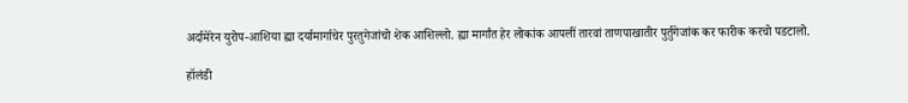अर्दामेरेन युरोप-आशिया ह्या दर्यामार्गाचेर पुरतुगेजांचो शेक आशिल्लो. ह्या मार्गांत हेर लोकांक आपलीं तारवां ताणपाखातीर पुर्तुगेजांक कर फारीक करचो पडटालो.

हॉलंडी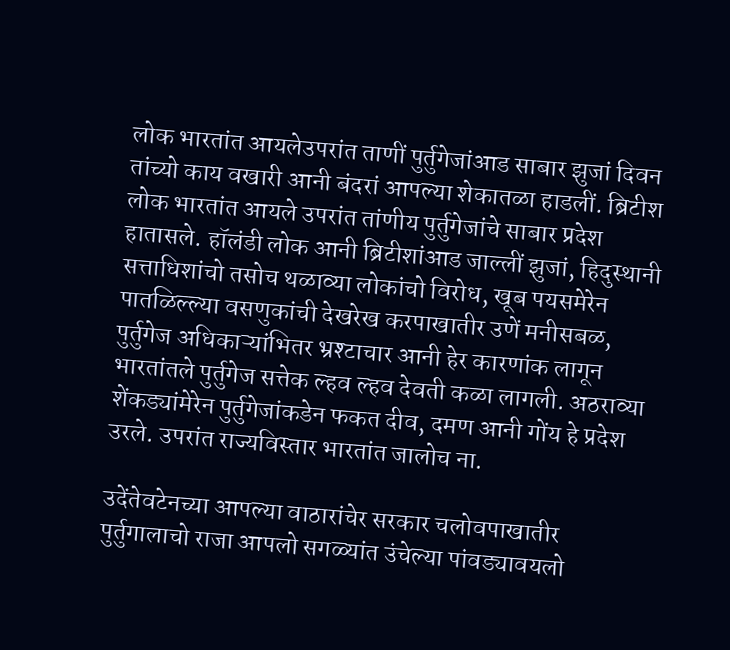लोक भारतांत आयलेउपरांत ताणीं पुर्तुगेजांआड साबार झुजां दिवन तांच्यो काय वखारी आनी बंदरां आपल्या शेकातळा हाडलीं. ब्रिटीश लोक भारतांत आयले उपरांत तांणीय पुर्तुगेजांचे साबार प्रदेश हातासले. हॉलंडी लोक आनी ब्रिटीशांआड जाल्लीं झुजां, हिदुस्थानी सत्ताधिशांचो तसोच थळाव्या लोकांचो विरोध, खूब पयसमेरेन पातळिल्ल्या वसणुकांची देखरेख करपाखातीर उणें मनीसबळ, पुर्तुगेज अधिकाऱ्यांभितर भ्रश्टाचार आनी हेर कारणांक लागून भारतांतले पुर्तुगेज सत्तेक ल्हव ल्हव देवती कळा लागली. अठराव्या शेंकड्यांमेरेन पुर्तुगेजांकडेन फकत दीव, दमण आनी गोंय हे प्रदेश उरले. उपरांत राज्यविस्तार भारतांत जालोच ना.

उदेंतेवटेनच्या आपल्या वाठारांचेर सरकार चलोवपाखातीर पुर्तुगालाचो राजा आपलो सगळ्यांत उंचेल्या पांवड्यावयलो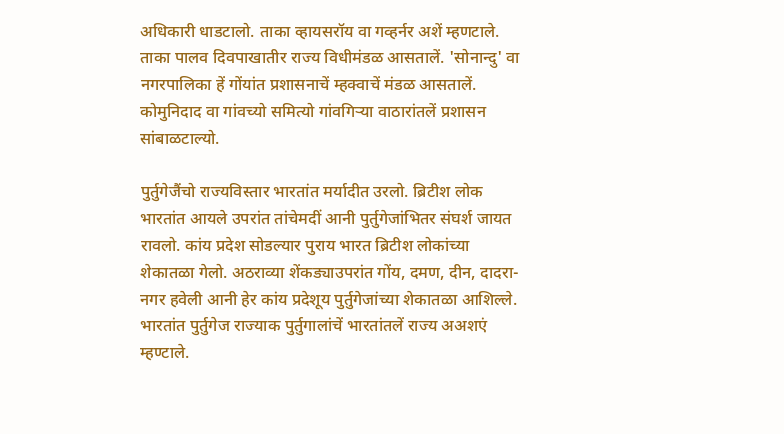अधिकारी धाडटालो. ताका व्हायसरॉय वा गव्हर्नर अशें म्हणटाले. ताका पालव दिवपाखातीर राज्य विधीमंडळ आसतालें. 'सोनान्दु' वा नगरपालिका हें गोंयांत प्रशासनाचें म्हक्वाचें मंडळ आसतालें. कोमुनिदाद वा गांवच्यो समित्यो गांवगिऱ्या वाठारांतलें प्रशासन सांबाळटाल्यो.

पुर्तुगेजैंचो राज्यविस्तार भारतांत मर्यादीत उरलो. ब्रिटीश लोक भारतांत आयले उपरांत तांचेमदीं आनी पुर्तुगेजांभितर संघर्श जायत रावलो. कांय प्रदेश सोडल्यार पुराय भारत ब्रिटीश लोकांच्या शेकातळा गेलो. अठराव्या शेंकड्याउपरांत गोंय, दमण, दीन, दादरा-नगर हवेली आनी हेर कांय प्रदेशूय पुर्तुगेजांच्या शेकातळा आशिल्ले. भारतांत पुर्तुगेज राज्याक पुर्तुगालांचें भारतांतलें राज्य अअशएं म्हण्टाले.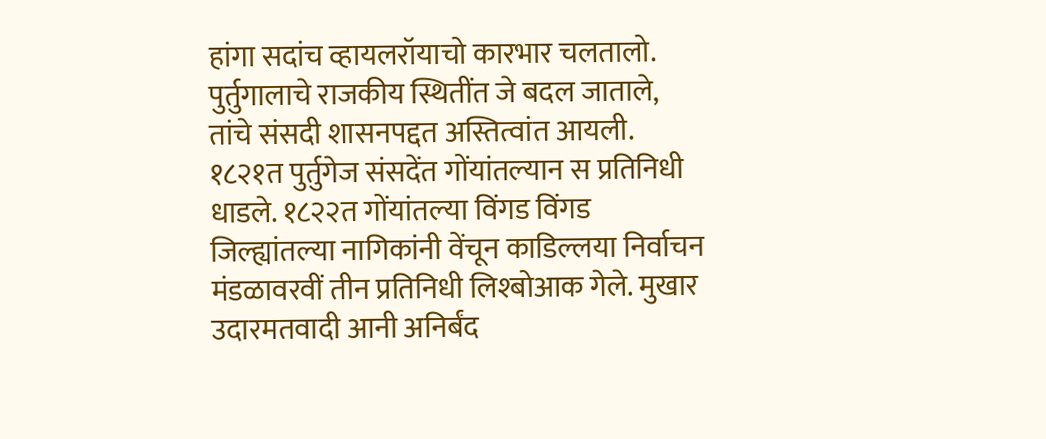हांगा सदांच व्हायलरॉयाचो कारभार चलतालो. पुर्तुगालाचे राजकीय स्थितींत जे बदल जाताले, तांचे संसदी शासनपद्दत अस्तित्वांत आयली. १८२१त पुर्तुगेज संसदेंत गोंयांतल्यान स प्रतिनिधी धाडले. १८२२त गोंयांतल्या विंगड विंगड जिल्ह्यांतल्या नागिकांनी वेंचून काडिल्लया निर्वाचन मंडळावरवीं तीन प्रतिनिधी लिश्बोआक गेले. मुखार उदारमतवादी आनी अनिर्बंद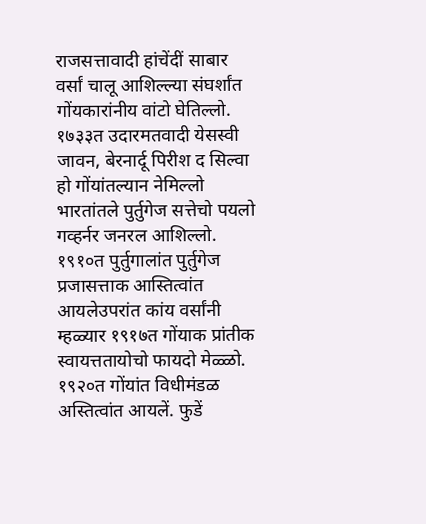राजसत्तावादी हांचेंदीं साबार वर्सां चालू आशिल्ल्या संघर्शांत गोंयकारांनीय वांटो घेतिल्लो. १७३३त उदारमतवादी येसस्वी जावन, बेरनार्दू पिरीश द सिल्वा हो गोंयांतल्यान नेमिल्लो भारतांतले पुर्तुगेज सत्तेचो पयलो गव्हर्नर जनरल आशिल्लो. १९१०त पुर्तुगालांत पुर्तुगेज प्रजासत्ताक आस्तित्वांत आयलेउपरांत कांय वर्सांनी म्हळ्यार १९१७त गोंयाक प्रांतीक स्वायत्ततायोचो फायदो मेळ्ळो. १९२०त गोंयांत विधीमंडळ अस्तित्वांत आयलें. फुडें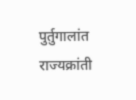पुर्तुगालांत राज्यक्रांती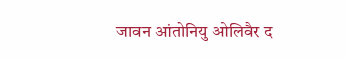जावन आंतोनियु ओलिवैर द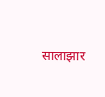सालाझार